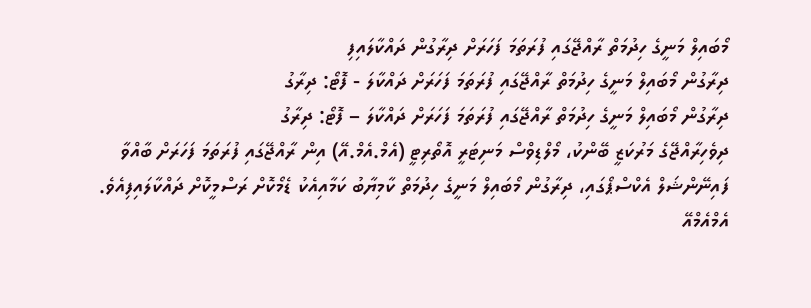މޯބައިލް މަނީގެ ހިދުމަތް ރާއްޖޭގައި ފުރަތަމަ ފަހަރަށް ދިރާގުން ދައްކާލައިފި
ދިރާގުން މޯބައިލް މަނީގެ ހިދުމަތް ރާއްޖޭގައި ފުރަތަމަ ފަހަރަށް ދައްކާލަ - ފޮޓޯ: ދިރާގު
ދިރާގުން މޯބައިލް މަނީގެ ހިދުމަތް ރާއްޖޭގައި ފުރަތަމަ ފަހަރަށް ދައްކާލަ – ފޮޓޯ: ދިރާގު
ދިވެހިރާއްޖޭގެ މަރުކަޒީ ބޭންކު، މޯލްޑިވްސް މަނިޓަރީ އޮތޯރިޓީ (އެމް.އެމް.އޭ) އިން ރާއްޖޭގައި ފުރަތަމަ ފަހަރަށް ބާއްވާ ފައިނޭންޝަލް އެކްސްޕޯގައި، ދިރާގުން މޯބައިލް މަނީގެ ހިދުމަތް ކާމިޔާބު ކަމާއިއެކު ޑެމޯކޮށް ރަސްމީކޮށް ދައްކާލައިފިއެވެ.
އެމްއެމްއޭ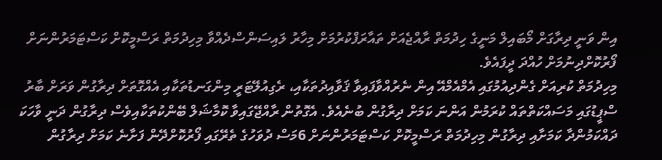އިން ވަނީ ދިރާގަށް މޯބައިލް މަނީގެ ހިދުމަތް ރާއްޖެއަށް ތައާރަފްކުރުމަށް މިހާރު ލައިސަންސްދެއްވާ މިހިދުމަތް ރަސްމީކޮށް ކަސްޓަމަރުންނަށް ފޯރުކޮށްދިނުމަށް ހުއްދަ ދީފައެވެ.
މިހިދުމަތް ކުރިއަށް ގެންދިއުމުގައި އެމްއެމްއޭ އިން ނެރުއްވާފައިވާ ޤަވާއިދުތަކާއި، ރެގިއުލޭޓަރީ މިންގަނޑުތަކާއި އެއްގޮތަށް ދިރާގުން ވަރަށް ބާރު ސްޕީޑުގައި މަސައްކަތްތައް ކުރަމުން އަންނަ ކަމަށް ދިރާގުން ބުނެއެވެ. އެގޮތުން ރާއްޖޭގައިވާ ކޮމާޝަލް ބޭންކުތަކާއިވެސް ދިރާގުން ދަނީ ވާހަކަ ދައްކަމުންދާ ކަމަށާއި ދިރާގުން މިހިދުމަތް ރަސްމީކޮށް ކަސްޓަމަރުންނަށް 6މަސް ދުވަހުގެ ތެރޭގައި ފޯރުކޮށްދޭން ފަށާނެ ކަމަށް ދިރާގުން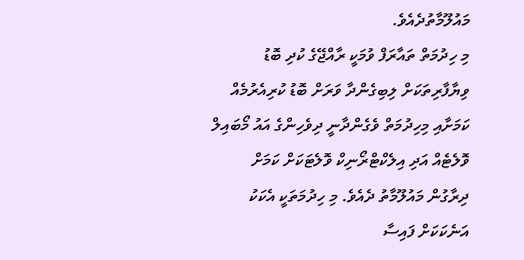މައުލޫމާތުދެއެވެ.
މި ހިދުމަތް ތައާރަފް ވުމަކީ ރާއްޖޭގެ ކުދި ބޮޑު ވިޔާފާރިތަކަށް ލިބިގެންދާ ވަރަށް ބޮޑު ކުރިއެރުމެއް ކަމަށާއި މިހިދުމަތް ވެގެންދާނީ ދިވެހިންގެ އައު މޯބައިލް ވޮލެޓެއް އަދި އިލެކްޓްރޯނިކް ވޮލެޓަކަށް ކަމަށް ދިރާގުން މައުލޫމާތު ދެއެވެ. މި ހިދުމަތަކީ އެކަކު އަނެކަކަށް ފައިސާ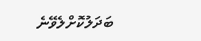ބަދަލުކޮށްލެވޭނެ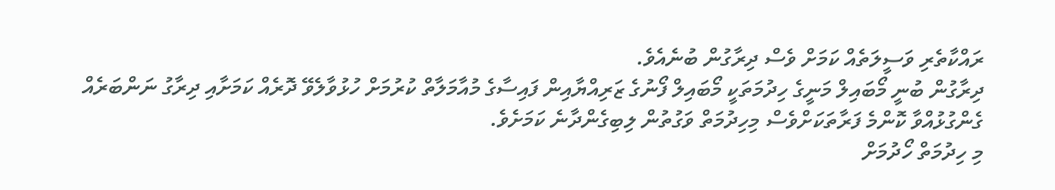ރައްކާތެރި ވަސީލަތެއް ކަމަށް ވެސް ދިރާގުން ބުނެއެވެ.
ދިރާގުން ބުނީ މޯބައިލް މަނީގެ ހިދުމަތަކީ މޯބައިލް ފޯނުގެ ޒަރިއްޔާއިން ފައިސާގެ މުއާމަލާތް ކުރުމަށް ހުޅުވާލެވޭ ދޮރެއް ކަމަށާއި ދިރާގު ނަންބަރެއް ގެންގުޅުއްވާ ކޮންމެ ފަރާތަކަށްވެސް މިހިދުމަތް ވަގުތުން ލިބިގެންދާނެ ކަމަށެވެ.
މި ހިދުމަތް ހޯދުމަށް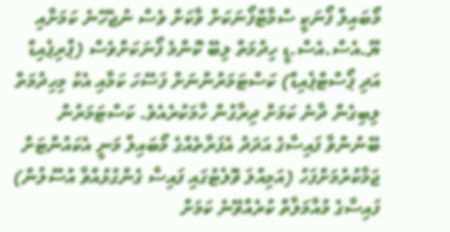މޯބައިލް ފޯނަކީ ސްމާޓްފޯނަކަށް ވާކަށް ވެސް ނުޖެހޭނެ ކަމަށާއި ޔޫ.އެސް.އެސް.ޑީ ހިދުމަތް ލިބޭ ކޮންމެ ފޯނަކަށްވެސް (ޕްރިޕެއިޑް އަދި ޕޯސްޓްޕެއިޑް) ކަސްޓަމަރުންނަށް ފަސޭހަ ކަމާއި އެކު މިހިދުމަތް ލިބިގެން ދާނެ ކަމަށް ދިރާގުން ހާމަކުރެއެވެ. ކަސްޓަމަރުން ބޭނުންވާ ފައިސާގެ އަދަދު އެފަރާތެއްގެ މޯބައިލް މަނީ އެކައުންޓަށް ޖަމާކުރުމަށްފަހު (އަމިއްލަ ވޮލެޓުގައި ފައިސާ ގެންގުޅުއްވާ އުސޫލުން) ފައިސާގެ މުއާމަލާތް ކުރެއްވޭނެ ކަމަށް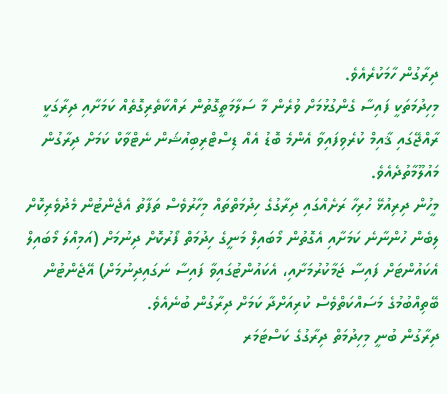ދިރާގުން ހާމަކުރެއެވެ.
މިހިދުމަތަކީ ފައިސާ ގެންގުޅުމަށް ވުރެން މާ ސަލާމަތީގޮތުން ރައްކާތެރިގޮތެއް ކަމަށާއި ދިރާގަކީ ރާއްޖޭގައި ޤާއިމް ކުރެވިފައިވާ އެންމެ ބޮޑު އެއް ޑިސްޓްރިބިއުޝަން ނެޓްވާކް ކަމަށް ދިރާގުން މައުލޫމާތުދެއެވެ.
މީހުން ދިރިއުޅޭ ހުރިހާ ރަށެއްގައި ދިރާގުގެ ހިދުމަތްތައް މިހާރުވެސް ތަފާތު އެޖެންޓުން މެދުވެރިކޮށް ލިބެން ހުންނާނެ ކަމަށާއި އެގޮތުން މޯބައިލް މަނީގެ ހިދުމަތް ފޯރުކޮށް ދިނުމަށް (އަމިއްލަ މޯބައިލް އެކައުންޓަށް ފައިސާ ޖަމާކުރުމަށާއި، އެކައުންޓުގައިވާ ފައިސާ ނަގައިދިނުމަށް) އޭޖެންޓުން ބޭތިއްބުމުގެ މަސައްކަތްވެސް ކުރިއަށްދާ ކަމަށް ދިރާގުން ބުނެއެވެ.
ދިރާގުން ބުނީ މިހިދުމަތް ދިރާގުގެ ކަސްޓަމަރ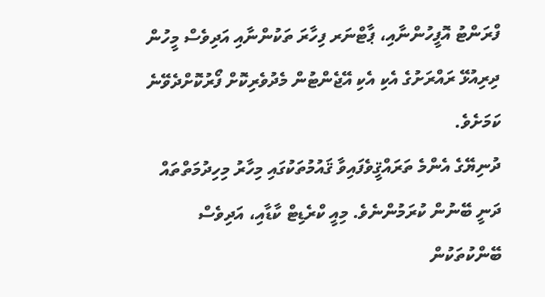ފްރަންޓު އޮފީހުންނާއި، ޕާޓްނަރ ފިހާރަ ތަކުންނާއި އަދިވެސް މީހުން ދިރިއުޅޭ ރައްރަށުގެ އެކި އެކި އޭޖެންޓުން މެދުވެރިކޮށް ފޯރުކޮށްދެވޭނެ ކަމަށެވެ.
ދުނިޔޭގެ އެންމެ ތަރައްޤީވެފައިވާ ޤައުމުތަކުގައި މިހާރު މިހިދުމަތްތައް ދަނީ ބޭނުން ކުރަމުންނެވެ. މިއީ ކްރެޑިޓް ކާޑާއި، އަދިވެސް ބޭންކުތަކުން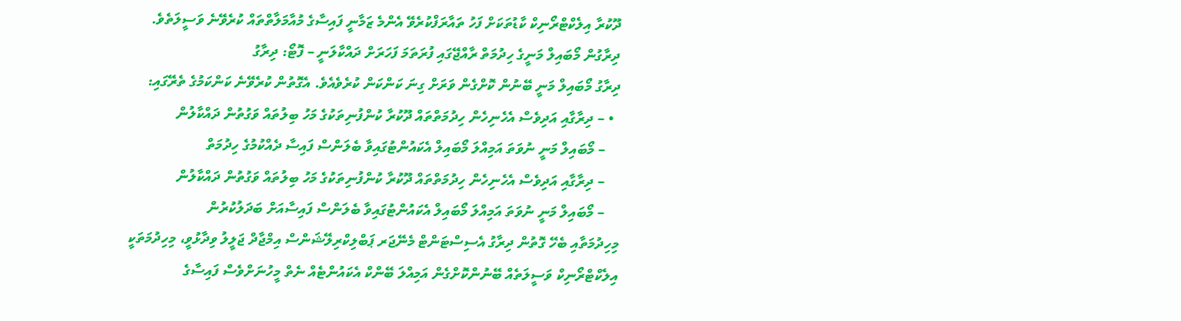ދޫކުރާ އިލެކްޓްރޯނިކް ކާޑުތަކަށް ފަހު ތައާރަފްކުރެވޭ އެންމެ ޒަމާނީ ފައިސާގެ މުއާމަލާތްތައް ކުރެވޭނެ ވަސީލަތެވެ.
ދިރާގުން މޯބައިލް މަނީގެ ހިދުމަތް ރާއްޖޭގައި ފުރަތަމަ ފަހަރަށް ދައްކާލަނީ – ފޮޓޯ: ދިރާގު
ދިރާގު މޯބައިލް މަނީ ބޭނުން ކޮށްގެން ވަރަށް ގިނަ ކަންކަން ކުރެވެއެވެ. އެގޮތުން ކުރެވޭނެ ކަންކަމުގެ ތެރޭގައި:
  • – ދިރާގާއި އަދިވެސް އެހެނިހެން ހިދުމަތްތައް ދޫކުރާ ކުންފުނިތަކުގެ މަހު ބިލުތައް ވަގުތުން ދައްކާލުން
    – މޯބައިލް މަނީ ނުވަތަ އަމިއްލަ މޯބައިލް އެކައުންޓުގައިވާ ބެލަންސް ފައިސާ ދެއްކުމުގެ ހިދުމަތް
    – ދިރާގާއި އަދިވެސް އެހެނިހެން ހިދުމަތްތައް ދޫކުރާ ކުންފުނިތަކުގެ މަހު ބިލުތައް ވަގުތުން ދައްކާލުން
    – މޯބައިލް މަނީ ނުވަތަ އަމިއްލަ މޯބައިލް އެކައުންޓުގައިވާ ބެލަންސް ފައިސާއަށް ބަދަލުކުރުން
މިހިދުމަތާއި ބެހޭ ގޮތުން ދިރާގު އެސިސްޓަންޓް މެނޭޖަރ ޕަބްލިކްރިލޭޝަންސް އިމްޖާދް ޖަލީލު ވިދާޅުވީ، މިހިދުމަތަކީ އިލެކްޓްރޯނިކް ވަސީލަތެއް ބޭނުންކޮށްގެން އަމިއްލަ ބޭންކް އެކައުންޓެއް ނެތް މީހުނަށްވެސް ފައިސާގެ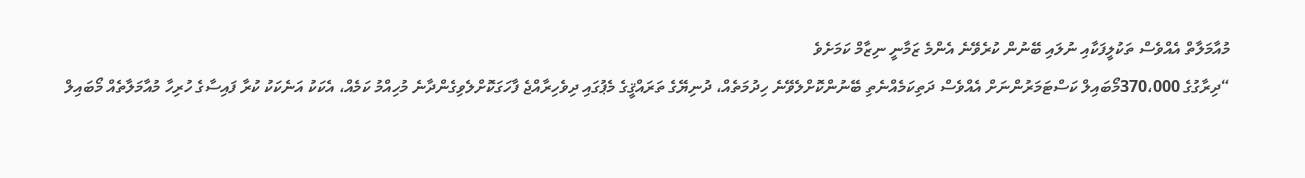މުއާމަލާތް އެއްވެސް ތަކުލީފަކާއި ނުލައި ބޭނުން ކުރެވޭނެ އެންމެ ޒަމާނީ ނިޒާމް ކަމަށެވެ
“ދިރާގުގެ 370،000މޯބައިލް ކަސްޓަމަރުންނަށް އެއްވެސް ދަތިކަމެއްނެތި ބޭނުންކޮށްލެވޭނެ ހިދުމަތެއް، ދުނިޔޭގެ ތަރައްޤީގެ މެޕުގައި ދިވެހިރާއްޖެ ފާހަގަކޮށްލެވިގެންދާނެ މުހިއްމު ކަމެއް، އެކަކު އަނެކަކު ކުރާ ފައިސާގެ ހުރިހާ މުއާމަލާތެއް މޯބައިލް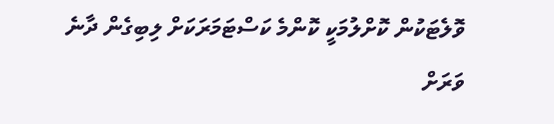ވޮލެޓަކުން ކޮށްލުމަކީ ކޮންމެ ކަސްޓަމަރަކަށް ލިބިގެން ދާނެ ވަރަށް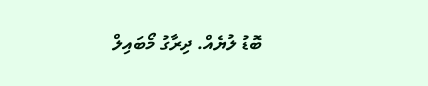ބޮޑު ލުޔެއް. ދިރާގު މޯބައިލް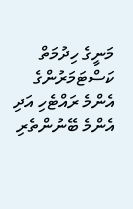މަނީގެ ހިދުމަތް ކަސްޓަމަރުންގެ އެންމެ ރައްޓެހި އަދި އެންމެ ބޭނުންތެރި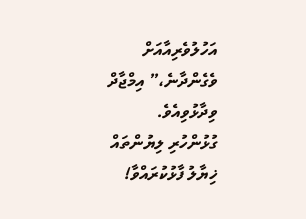އަހުލުވެރިއާއަށް ވެގެންދާނެ،” އިމްޖާދް ވިދާޅުވިއެވެ.
ގުޅުންހުރި ލިޔުންތައް
ޚިޔާލު ފާޅުކުރައްވާ!